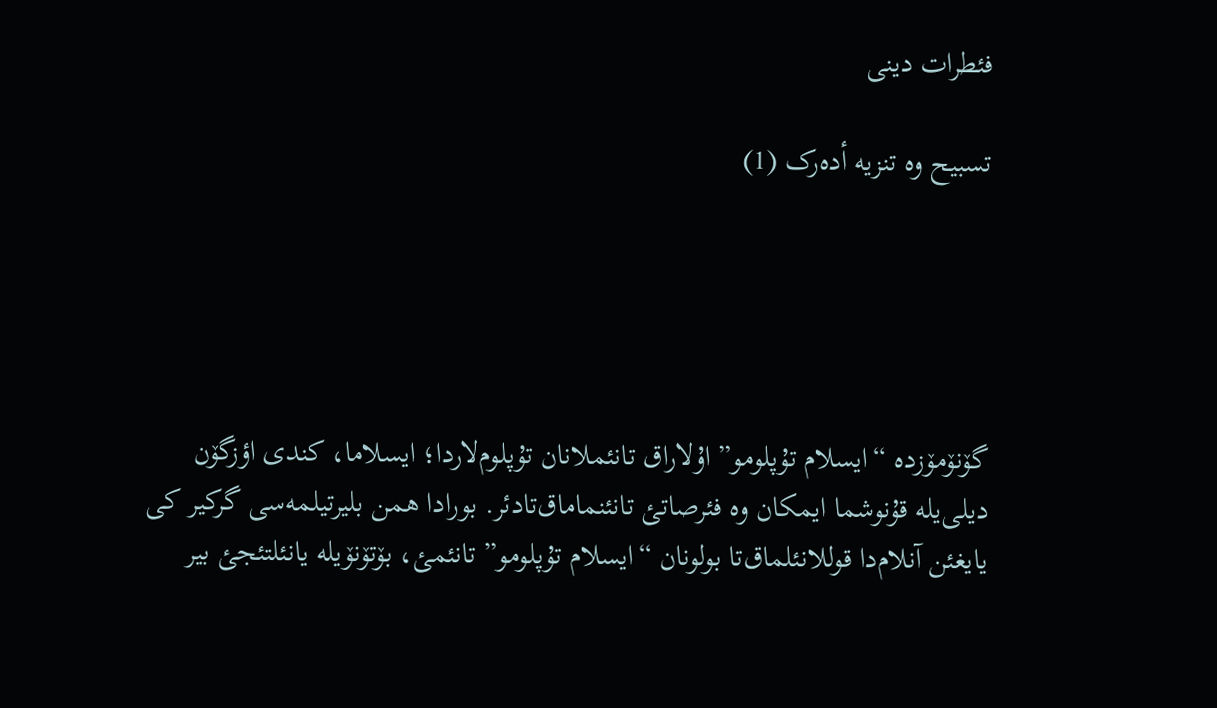فئطرات دینی

تسبیح وە تنزیە أدەرک (1)





گۆنۆمۆزدە “ایسلام تۇپلومو” اۇلاراق تانئملانان تۇپلوم‌لاردا؛ ایسلاما، کندی اؤزگۆن دیلی‌یلە قۇنوشما ایمکان وە فئرصاتئ تانئنماماق‌تادئر. بورادا همن بلیرتیلمەسی گرکیر کی یایغئن آنلام‌دا قوللانئلماق‌تا بولونان “ایسلام تۇپلومو” تانئمئ، بۆتۆنۆیلە یانئلتئجئ بیر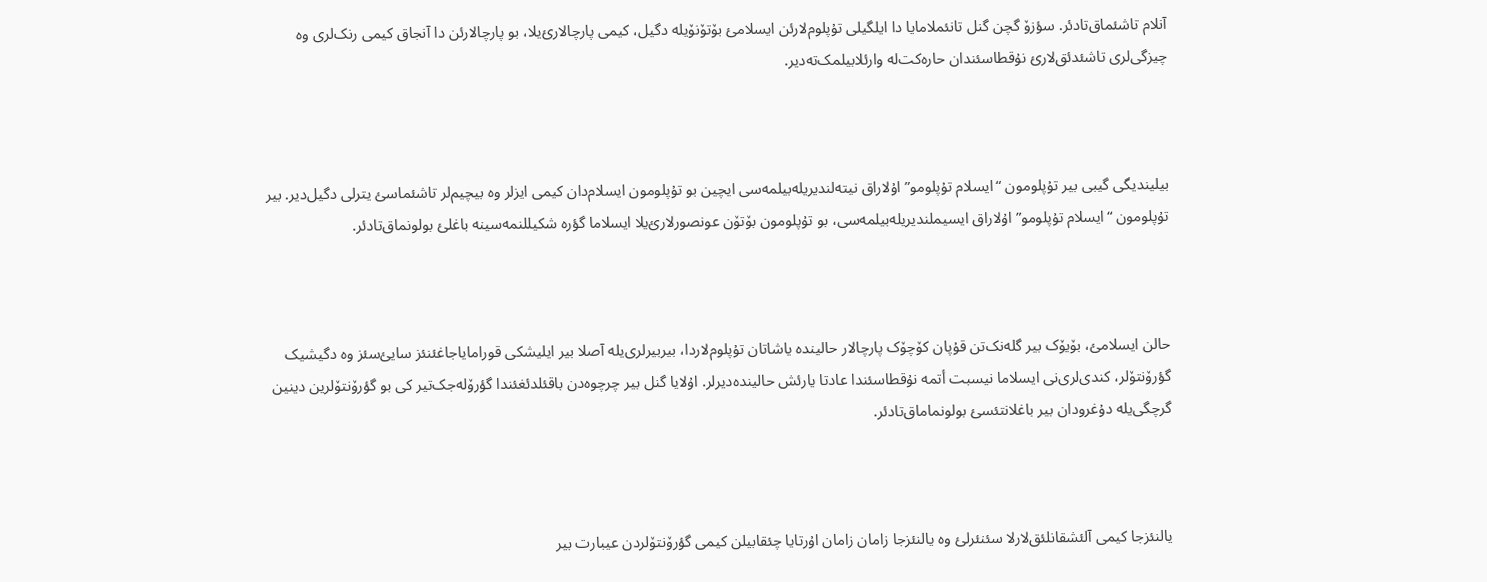آنلام تاشئماق‌تادئر. سؤزۆ گچن گنل تانئملامایا دا ایلگیلی تۇپلوم‌لارئن ایسلامئ بۆتۆنۆیلە دگیل، کیمی پارچالارئ‌یلا، بو پارچالارئن دا آنجاق کیمی رنک‌لری وە چیزگی‌لری تاشئدئق‌لارئ نۇقطاسئندان حارەکت‌لە وارئلابیلمک‌تەدیر.



بیلیندیگی گیبی بیر تۇپلومون “ایسلام تۇپلومو” اۇلاراق نیتەلندیریلەبیلمەسی ایچین بو تۇپلومون ایسلام‌دان کیمی ایزلر وە بیچیم‌لر تاشئماسئ یترلی دگیل‌دیر. بیر تۇپلومون “ایسلام تۇپلومو” اۇلاراق ایسیملندیریلەبیلمەسی، بو تۇپلومون بۆتۆن عونصورلارئ‌یلا ایسلاما گؤرە شکیللنمەسینە باغلئ بولونماق‌تادئر.



حالن ایسلامئ، بۆیۆک بیر گلەنک‌تن قۇپان کۆچۆک پارچالار حالیندە یاشاتان تۇپلوم‌لاردا، بیربیرلری‌یلە آصلا بیر ایلیشکی قورامایاجاغئنئز سایئ‌سئز وە دگیشیک گؤرۆنتۆلر، کندی‌لری‌نی ایسلاما نیسبت أتمە نۇقطاسئندا عادتا یارئش حالیندەدیرلر. اۇلایا گنل بیر چرچوەدن باقئلدئغئندا گؤرۆلەجک‌تیر کی بو گؤرۆنتۆلرین دینین گرچگی‌یلە دۇغرودان بیر باغلانتئسئ بولونماماق‌تادئر.



یالنئزجا کیمی آلئشقانلئق‌لارلا سئنئرلئ وە یالنئزجا زامان زامان اۇرتایا چئقابیلن کیمی گؤرۆنتۆلردن عیبارت بیر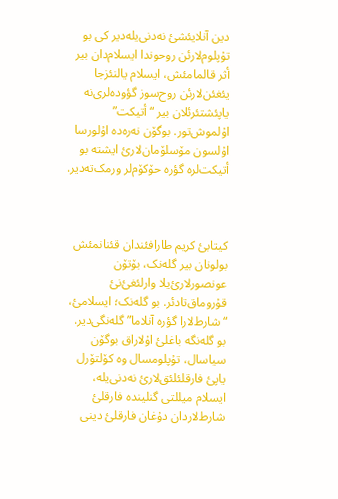دین آنلایئشئ نەدنی‌یلەدیر کی بو تۇپلوم‌لارئن روحوندا ایسلام‌دان بیر أثر قالمامئش، ایسلام یالنئزجا یئغئن‌لارئن روح‌سوز گؤودەلری‌نە یاپئشتئرئلان بیر “أتیکت” اۇلموش‌تور. بوگۆن نەرەدە اۇلورسا اۇلسون مۆسلۆمان‌لارئ ایشتە بو أتیکت‌لرە گؤرە حۆکۆم‌لر ورمک‌تەدیر.



کیتابئ کریم طارافئندان قئنانمئش بولونان بیر گلەنک، بۆتۆن عونصورلارئ‌یلا وارلئغئ‌نئ قۇروماق‌تادئر. بو گلەنک؛ ایسلامئ، “شارط‌لارا گؤرە آنلاما” گلەنگی‌دیر. بو گلەنگە باغلئ اۇلاراق بوگۆن سیاسال، تۇپلومسال وە کۆلتۆرل یاپئ فارقلئلئق‌لارئ نەدنی‌یلە، ایسلام میللتی گنلیندە فارقلئ شارط‌لاردان دۇغان فارقلئ دینی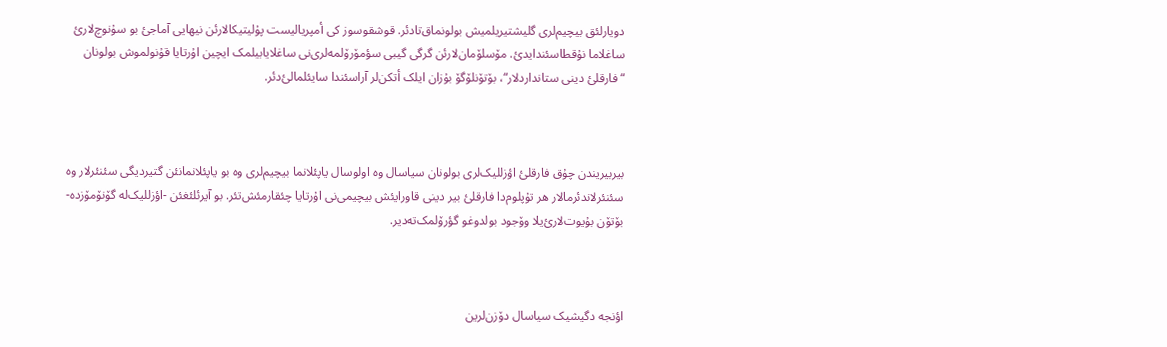دویارلئق بیچیم‌لری گلیشتیریلمیش بولونماق‌تادئر. قوشقوسوز کی أمپریالیست پۇلیتیکالارئن نیهایی آماجئ بو سۇنوچ‌لارئ ساغلاما نۇقطاسئندایدئ. مۆسلۆمان‌لارئن گرگی گیبی سؤمۆرۆلمەلری‌نی ساغلایابیلمک ایچین اۇرتایا قۇنولموش بولونان “فارقلئ دینی ستانداردلار“، بۆتۆنلۆگۆ بۇزان ایلک أتکن‌لر آراسئندا سایئلمالئ‌دئر.



بیربیریندن چۇق فارقلئ اؤزللیک‌لری بولونان سیاسال وە اولوسال یاپئلانما بیچیم‌لری وە بو یاپئلانمانئن گتیردیگی سئنئرلار وە سئنئرلاندئرمالار هر تۇپلوم‌دا فارقلئ بیر دینی قاورایئش بیچیمی‌نی اۇرتایا چئقارمئش‌تئر. بو آیرئلئغئن -اؤزللیک‌لە گۆنۆمۆزدە- بۆتۆن بۇیوت‌لارئ‌یلا وۆجود بولدوغو گؤرۆلمک‌تەدیر.



اؤنجە دگیشیک سیاسال دۆزن‌لرین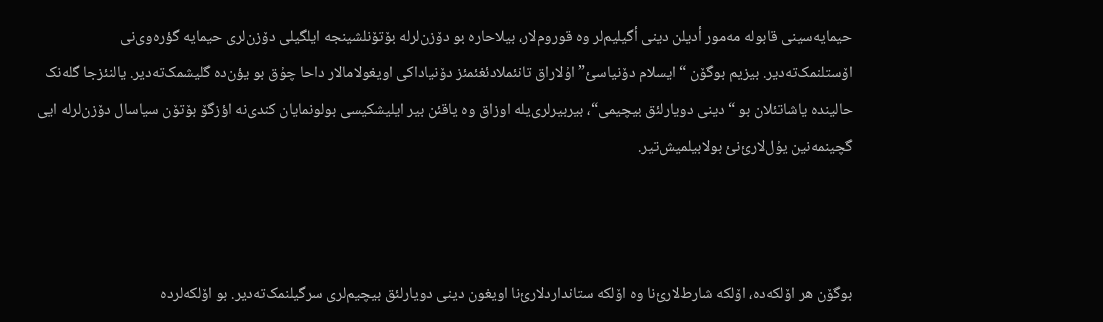حیمایەسینی قابولە مەمور أدیلن دینی أگیلیم‌لر وە قوروم‌لار، بیلاحارە بو دۆزن‌لرلە بۆتۆنلشینجە ایلگیلی دۆزن‌لری حیمایە گؤرەوی‌نی اۆستلنمک‌تەدیر. بیزیم بوگۆن “ایسلام دۆنیاسئ” اۇلاراق تانئملادئغئمئز دۆنیاداکی اویغولامالار داحا چۇق بو یؤن‌دە گلیشمک‌تەدیر. یالنئزجا گلەنک حالیندە یاشاتئلان بو “دینی دویارلئق بیچیمی“، بیربیرلری‌یلە اوزاق وە یاقئن بیر ایلیشکیسی بولونمایان کندی‌نە اؤزگۆ بۆتۆن سیاسال دۆزن‌لرلە ایی گچینمەنین یۇل‌لارئ‌نئ بولابیلمیش‌تیر.



بوگۆن هر اۆلکەدە، اۆلکە شارط‌لارئ‌نا وە اۆلکە ستانداردلارئ‌نا اویغون دینی دویارلئق بیچیم‌لری سرگیلنمک‌تەدیر. بو اۆلکەلردە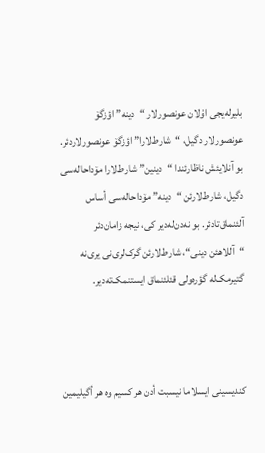بلیرلەیجی اۇلان عونصورلار “دینە” اؤزگۆ عونصورلار دگیل، “شارط‌لارا” اؤزگۆ عونصورلاردئر. بو آنلایئش ناظارئندا “دینین” شارط‌لارا مۆداحالەسی دگیل، شارط‌لارئن “دینە” مۆداحالەسی أساس آلئنماق‌تادئر. بو نەدن‌لەدیر کی، نیجە زامان‌دئر “آللاهئن دینی“، شارط‌لارئن گرک‌لری‌نی یری‌نە گتیرمک‌لە گؤرەولی قئلئنماق ایستنمک‌تەدیر.



کندیسینی ایسلاما نیسبت أدن هر کسیم وە هر أگیلیمین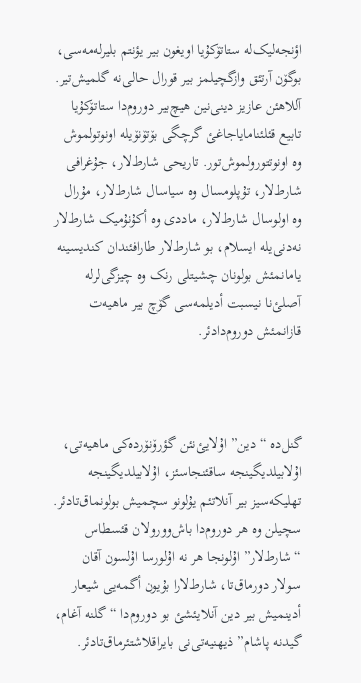اؤنجەلیک‌لە ستاتۆکۇیا اویغون بیر یؤنتم بلیرلەمەسی، بوگۆن آرتئق وازگچیلمز بیر قورال حالی‌نە گلمیش‌تیر. آللاهئن عازیز دینی‌نین هیچ‌بیر دوروم‌دا ستاتۆکۇیا تابیع قئلئنامایاجاغئ گرچگی بۆتۆنۆیلە اونوتولموش وە اونوتتورولموش‌تور. تاریحی شارط‌لار، جۇغرافی شارط‌لار، تۇپلومسال وە سیاسال شارط‌لار، مۇرال  وە اولوسال شارط‌لار، ماددی وە أکۇنۇمیک شارط‌لار نەدنی‌یلە ایسلام، بو شارط‌لار طارافئندان کندیسینە یامانمئش بولونان چشیتلی رنک وە چیزگی‌لرلە آصلئ‌نا نیسبت أدیلمەسی گۆچ بیر ماهیەت قازانمئش دوروم‌دادئر.



گنل‌دە “دین” اۇلایئ‌نئن گؤرۆنۆردەکی ماهیەتی، اۇلابیلدیگینجە ساقئنجاسئز، اۇلابیلدیگینجە تهلیکەسیز بیر آنلاتئم یۇلونو سچمیش بولونماق‌تادئر. سچیلن وە هر دوروم‌دا باش‌وورولان قئسطاس “شارط‌لار” اۇلونجا هر نە اۇلورسا اۇلسون آقان سولار دورماق‌تا، شارط‌لارا بۇیون أگمەیی شیعار أدینمیش بیر دین آنلایئشئ بو دوروم‌دا “گلنە آغام، گیدنە پاشام” ذیهنیەتی‌نی بایراقلاشتئرماق‌تادئر.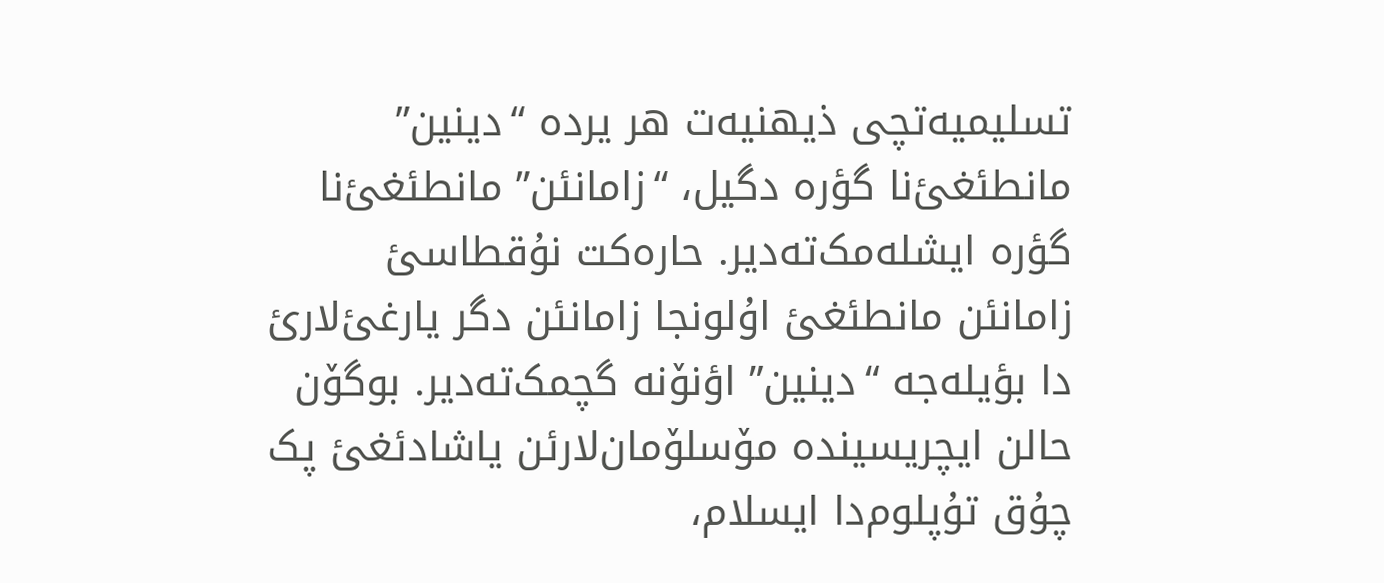تسلیمیەتچی ذیهنیەت هر یردە “دینین” مانطئغئ‌نا گؤرە دگیل، “زامانئن” مانطئغئ‌نا گؤرە ایشلەمک‌تەدیر. حارەکت نۇقطاسئ زامانئن مانطئغئ اۇلونجا زامانئن دگر یارغئ‌لارئ دا بؤیلەجە “دینین” اؤنۆنە گچمک‌تەدیر. بوگۆن حالن ایچریسیندە مۆسلۆمان‌لارئن یاشادئغئ پک چۇق تۇپلوم‌دا ایسلام،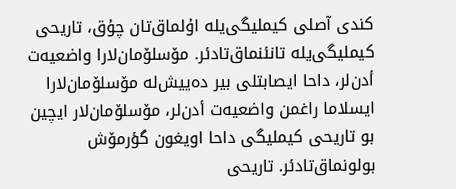کندی آصلی کیملیگی‌یلە اۇلماق‌تان چۇق، تاریحی کیملیگی‌یلە تانئنماق‌تادئر. مۆسلۆمان‌لارا واضعیەت أدن‌لر، داحا ایصابتلی بیر دەییش‌لە مۆسلۆمان‌لارا ایسلاما راغمن واضعیەت أدن‌لر، مۆسلۆمان‌لار ایچین بو تاریحی کیملیگی داحا اویغون گؤرمۆش بولونماق‌تادئر. تاریحی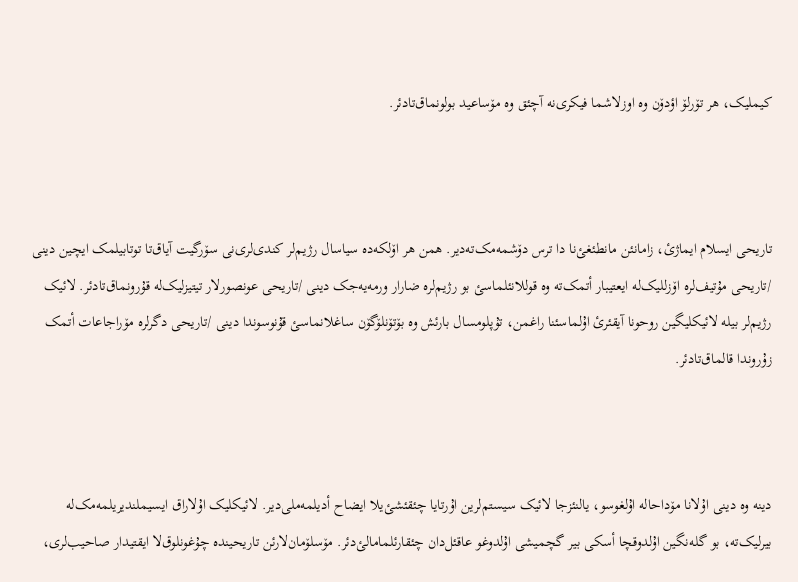کیملیک، هر تۆرلۆ اؤدۆن وە اوزلاشما فیکری‌نە آچئق وە مۆساعید بولونماق‌تادئر.



تاریحی ایسلام ایماژئ، زامانئن مانطئغئ‌نا دا ترس دۆشمەمک‌تەدیر. همن هر اۆلکەدە سیاسال رژیم‌لر کندی‌لری‌نی سۆرگیت آیاق‌تا توتابیلمک ایچین دینی /تاریحی مۇتیف‌لرە اۆزللیک‌لە ایعتیبار أتمک‌تە وە قوللانئلماسئ بو رژیم‌لرە ضارار ورمەیەجک دینی /تاریحی عونصورلار تیتیزلیک‌لە قۇرونماق‌تادئر. لائیک رژیم‌لر بیلە لائیکلیگین روحونا آیقئرئ اۇلماسئنا راغمن، تۇپلومسال بارئش وە بۆتۆنلۆگۆن ساغلانماسئ قۇنوسوندا دینی /تاریحی دگرلرە مۆراجاعات أتمک زۇروندا قالماق‌تادئر.



دینە وە دینی اۇلانا مۆداحالە اۇلغوسو، یالنئزجا لائیک سیستم‌لرین اۇرتایا چئقئشئ‌یلا ایضاح أدیلمەملی‌دیر. لائیکلیک اۇلاراق ایسیملندیریلمەمک‌لە بیرلیک‌تە، بو گلەنگین اۇلدوقچا أسکی بیر گچمیشی اۇلدوغو عاقئل‌دان چئقارئلمامالئ‌دئر. مۆسلۆمان‌لارئن تاریحیندە چۇغونلوق‌لا ایقتیدار صاحیب‌لری،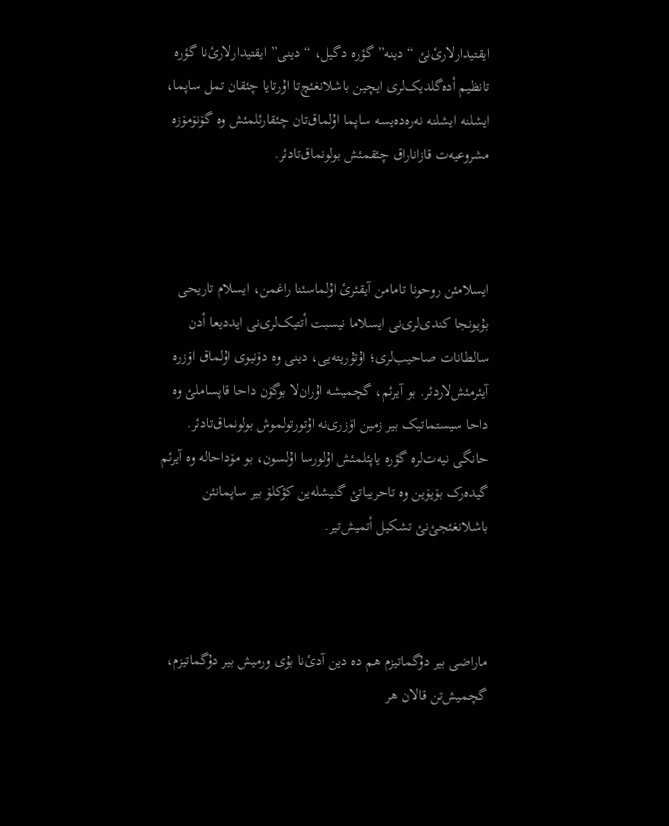ایقتیدارلارئ‌نئ “دینە” گؤرە دگیل، “دینی” ایقتیدارلارئ‌نا گؤرە تانظیم أدەگلدیک‌لری ایچین باشلانغئچ‌تا اۇرتایا چئقان تمل ساپما، ایشلنە ایشلنە نەرەدەیسە ساپما اۇلماق‌تان چئقارئلمئش وە گۆنۆمۆزە مشروعیەت قازاناراق چئقمئش بولونماق‌تادئر.



ایسلامئن روحونا تامامن آیقئرئ اۇلماسئنا راغمن، ایسلام تاریحی بۇیونجا کندی‌لری‌نی ایسلاما نیسبت أتتیک‌لری‌نی ایددیعا أدن سالطانات صاحیب‌لری؛ اۇتۇریتەیی، دینی وە دۆنیوی اۇلماق اۆزرە آیئرمئش‌لاردئر. بو آیرئم، گچمیشە اۇران‌لا بوگۆن داحا قاپساملئ وە داحا سیستماتیک بیر زمین اۆزری‌نە اۇتورتولموش بولونماق‌تادئر. حانگی نیەت‌لرە گؤرە یاپئلمئش اۇلورسا اۇلسون، بو مۆداحالە وە آیرئم گیدەرک بۆیۆین وە تاحریباتئ گنیشلەین کؤکلۆ بیر ساپمانئن باشلانغئجئ‌نئ تشکیل أتمیش‌تیر.



ماراضی بیر دۇگماتیزم هم دە دین آدئ‌نا بۇی ورمیش بیر دۇگماتیزم، گچمیش‌تن قالان هر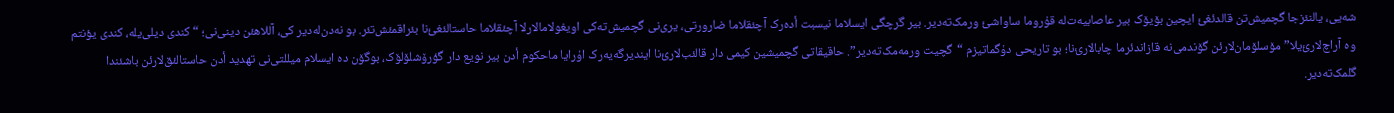شەیی، یالنئزجا گچمیش‌تن قالدئغئ ایچین بۆیۆک بیر عاصابیەت‌لە قۇروما ساواشئ ورمک‌تەدیر. بیر گرچگی ایسلاما نیسبت أدەرک آچئقلاما ضارورتی، یری‌نی گچمیش‌تەکی اویغولامالارلا آچئقلاما حاستالئغئ‌نا بئراقمئش‌تئر. بو نەدن‌لەدیر کی، آللاهئن دینی‌نی؛ “کندی دیلی‌یلە، کندی یؤنتم وە آراچ‌لارئ‌یلا” مۆسلۆمان‌لارئن گۆندمی‌نە قازاندئرما چابالارئ‌نا؛ بو تاریحی دۇگماتیزم “گچیت ورمەمک‌تەدیر”. حاقیقاتی گچمیشین کیمی دار قالئب‌لارئ‌نا ایندیرگەیەرک اۇرایا ماحکوم أدن بیر نویع دار گؤرۆشلۆلۆک، بوگۆن دە ایسلام میللتی‌نی تهدید أدن حاستالئق‌لارئن باشئندا گلمک‌تەدیر.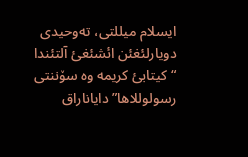ایسلام میللتی، تەوحیدی دویارلئغئن ائشئغئ آلتئندا “کیتابئ کریمە وە سۆننتی رسولوللاها” دایاناراق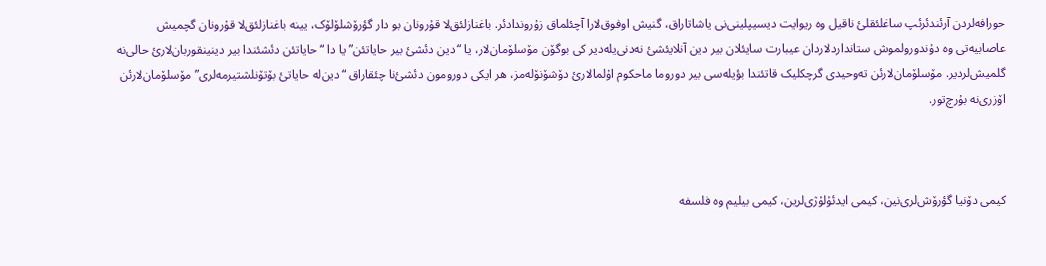حورافەلردن آرئندئرئپ ساغلئقلئ ناقیل وە ریوایت دیسیپلینی‌نی یاشاتاراق، گنیش اوفوق‌لارا آچئلماق زۇروندادئر. باغنازلئق‌لا قۇرونان بو دار گؤرۆشلۆلۆک، یینە باغنازلئق‌لا قۇرونان گچمیش عاصابیەتی وە دۇندورولموش ستانداردلاردان عیبارت سایئلان بیر دین آنلایئشئ نەدنی‌یلەدیر کی بوگۆن مۆسلۆمان‌لار، یا “دین دئشئ بیر حایاتئن” یا دا “حایاتئن دئشئندا بیر دینینقوربان‌لارئ حالی‌نە گلمیش‌لردیر. مۆسلۆمان‌لارئن تەوحیدی گرچکلیک قاتئندا بؤیلەسی بیر دوروما ماحکوم اۇلمالارئ دۆشۆنۆلەمز، هر ایکی دورومون دئشئ‌نا چئقاراق “دین‌لە حایاتئ بۆتۆنلشتیرمەلری” مۆسلۆمان‌لارئن اۆزری‌نە بۇرچ‌تور.



کیمی دۆنیا گؤرۆش‌لری‌نین، کیمی ایدئۇلۇژی‌لرین، کیمی بیلیم وە فلسفە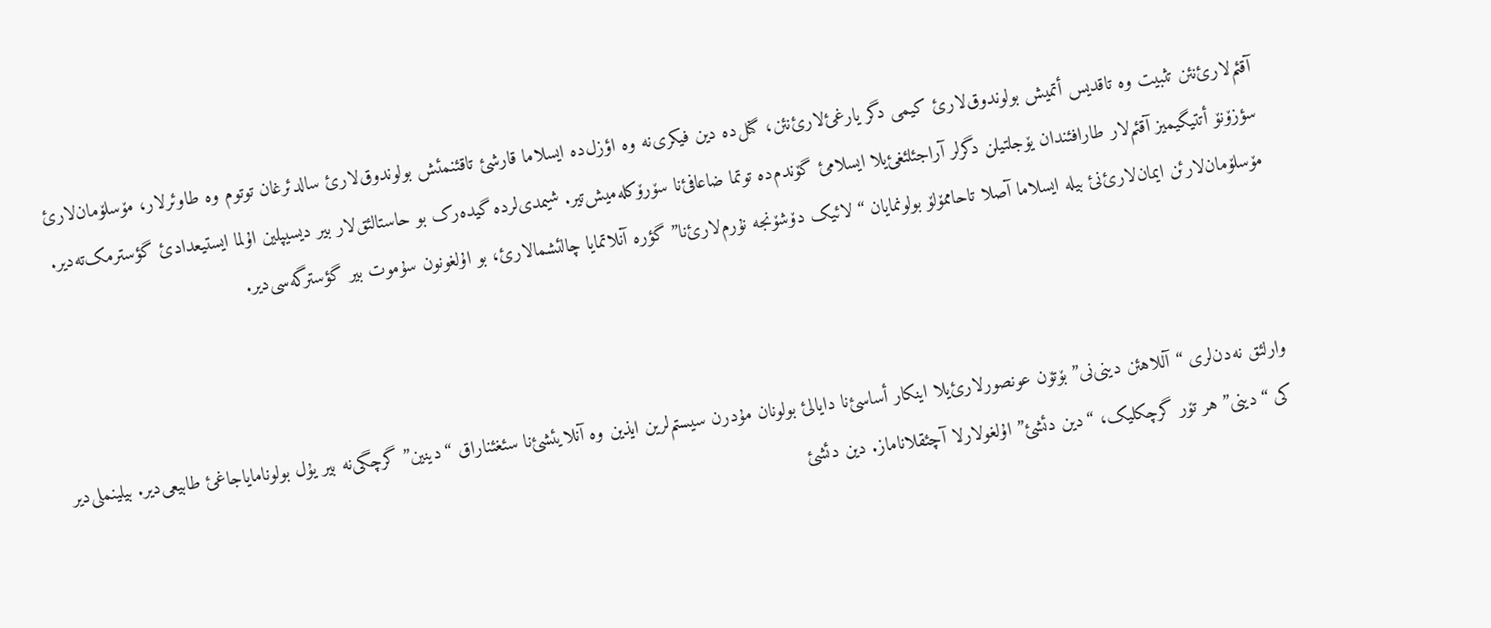آقئم‌لارئ‌نئن تثبیت وە تاقدیس أتمیش بولوندوق‌لارئ کیمی دگر یارغئ‌لارئ‌نئن، گنل‌دە دین فیکری‌نە وە اؤزل‌دە ایسلاما قارشئ تاقئنمئش بولوندوق‌لارئ سالدئرغان توتوم وە طاوئرلار، مۆسلۆمان‌لارئ سؤزۆنۆ أتتیگیمیز آقئم‌لار طارافئندان یۆجلتیلن دگرلر آراجئلئغئ‌یلا ایسلامئ گۆندم‌دە توتما ضاعافئ‌نا سۆرۆکلەمیش‌تیر. شیمدی‌لردە گیدەرک بو حاستالئق‌لار بیر دیسیپلین اۇلما ایستیعدادئ گؤسترمک‌تەدیر. مۆسلۆمان‌لارئن ایمان‌لارئ‌نئ بیلە ایسلاما آصلا تاحاممۆلۆ بولونمایان “لائیک دۆشۆنجە نۇرم‌لارئ‌نا” گؤرە آنلاتمایا چالئشمالارئ، بو اۇلغونون سۇموت بیر گؤسترگەسی‌دیر.



وارلئق نەدن‌لری “آللاهئن دینی‌نی” بۆتۆن عونصورلارئ‌یلا اینکار أساسئ‌نا دایالئ بولونان مۇدرن سیستم‌لرین ایذین وە آنلایئشئ‌نا سئغئناراق “دینین” گرچگی‌نە بیر یۇل بولونامایاجاغئ طابیعی‌دیر. بیلینملی‌دیر کی “دینی” هر تۆر گرچکلیک، “دین دئشئ” اۇلغولارلا آچئقلاناماز. دین دئشئ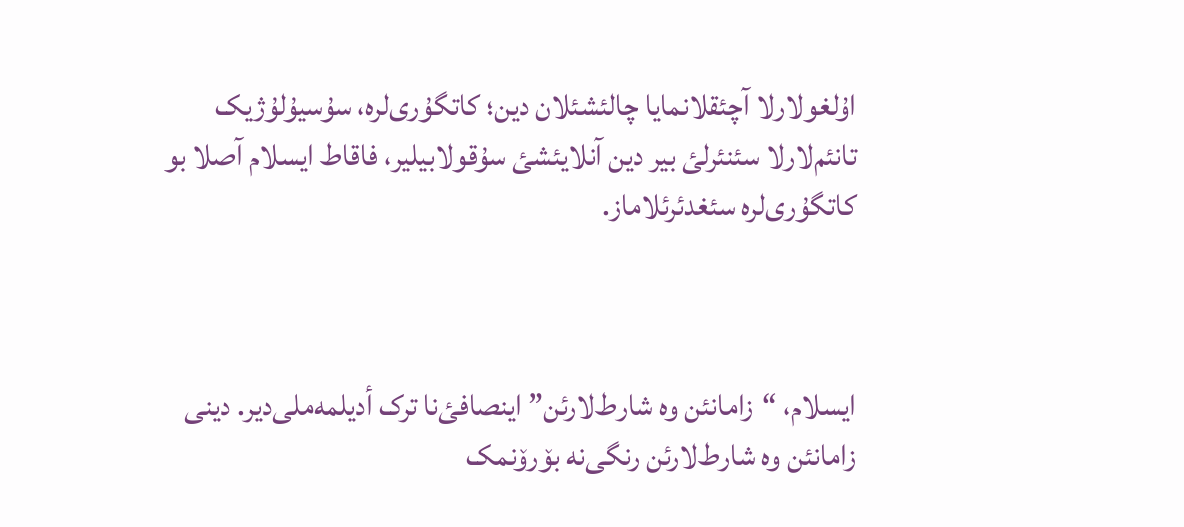اۇلغولارلا آچئقلانمایا چالئشئلان دین؛ کاتگۇری‌لرە، سۇسیۇلۇژیک تانئم‌لارلا سئنئرلئ بیر دین آنلایئشئ سۇقولابیلیر، فاقاط ایسلام آصلا بو کاتگۇری‌لرە سئغدئرئلاماز.



ایسلام، “زامانئن وە شارط‌لارئن” اینصافئ‌نا ترک أدیلمەملی‌دیر. دینی زامانئن وە شارط‌لارئن رنگی‌نە بۆرۆنمک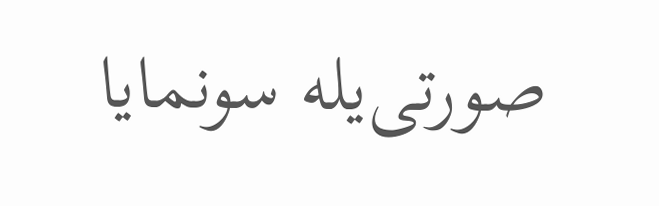صورتی‌یلە سونمایا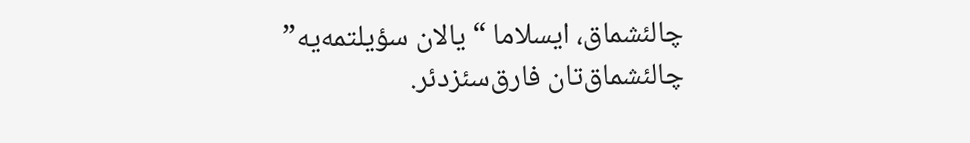چالئشماق، ایسلاما “یالان سؤیلتمەیە” چالئشماق‌تان فارق‌سئزدئر.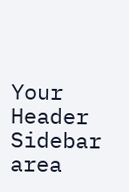Your Header Sidebar area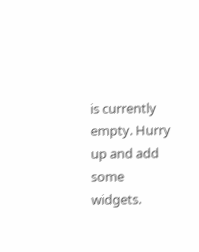is currently empty. Hurry up and add some widgets.